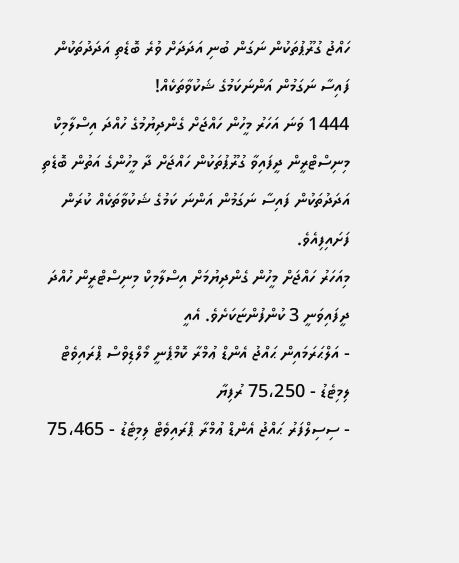ހައްޖު ގުރޫޕުތަކުން ނަގަން ބުނި އަދަދަށް ވުރެ ބޮޑެތި އަދަދުތަކުން ފައިސާ ނަގަމުން އަންނަކަމުގެ ޝަކުވާތަކެއް!
1444 ވަނަ އަހަރު މީހުން ހައްޖަށް ގެންދިޔުމުގެ ހުއްދަ އިސްލާމިކް މިނިސްޓްރީން ދީފައިވާ ގުރޫޕުތަކުން ހައްޖަށް ދާ މީހުންގެ އަތުން ބޮޑެތި އަދަދުތަކުން ފައިސާ ނަގަމުން އަންނަ ކަމުގެ ޝަކުވާތަކެއް ކުރަން ފަށައިފިއެވެ.
މިއަހަރު ހައްޖަށް މީހުން ގެންދިޔުމަށް އިސްލާމިކް މިނިސްޓްރީން ހުއްދަ ދީފައިވަނީ 3 ކުންފުންޏަކަށެވެ. އެއީ
- އަލްޙަރަމައިން ޙައްޖު އެންޑް ޢުމްރާ ކޮމްޕެނީ މޯލްޑިވްސް ޕްރައިވެޓް ލިމިޓެޑު - 75،250 ރުފިޔާ
- ސިސިލްފަރު ޙައްޖު އެންޑް ޢުމްރާ ޕްރައިވެޓް ލިމިޓެޑު - 75،465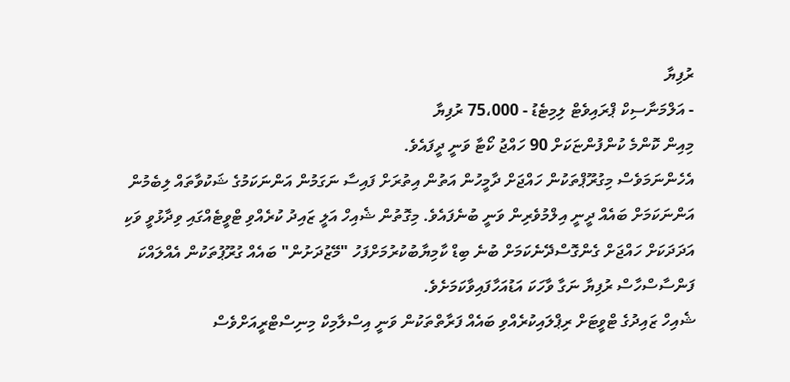ރުފިޔާ
- އަލްމަނާސިކް ޕްރައިވެޓް ލިމިޓެޑު - 75،000 ރުފިޔާ
މިއިން ކޮންމެ ކުންފުންޏަކަށް 90 ހައްޖު ކޯޓާ ވަނީ ދީފައެވެ.
އެހެންނަމަވެސް މިގުރޫޕްތަކުން ހައްޖަށް ދާމީހުން އަތުން އިތުރަށް ފައިސާ ނަގަމުން އަންނަކަމުގެ ޝަކުވާތައް ލިބެމުން އަންނަކަމަށް ބައެއް ދީނީ އިލްމުވެރިން ވަނީ ބުނެފައެވެ. މިގޮތުން ޝެއިހް އަލީ ޒައިދު ކުރެއްވި ޓްވީޓެއްގައި ވިދާޅުވީ ވަކި އަދަދަކަށް ހައްޖަށް ގެންގޮސްދޭނެކަމަށް ބުނެ ބިޑް ކާމިޔާބުކުރުމަށްފަހު "މޭޒުދަށުން" ބައެއް ގުރޫޕުތަކުން އެއްލައްކަ ފަންސާސްހާސް ރުފިޔާ ނަގާ ވާހަކަ އަޑުއަހާފައިވާކަމަށެވެ.
ޝެއިހް ޒައިދުގެ ޓްވީޓަށް ރިޕްލައިކުރެއްވި ބައެއް ފަރާތްތަކުން ވަނީ އިސްލާމިކް މިނިސްޓްރީއަށްވެސް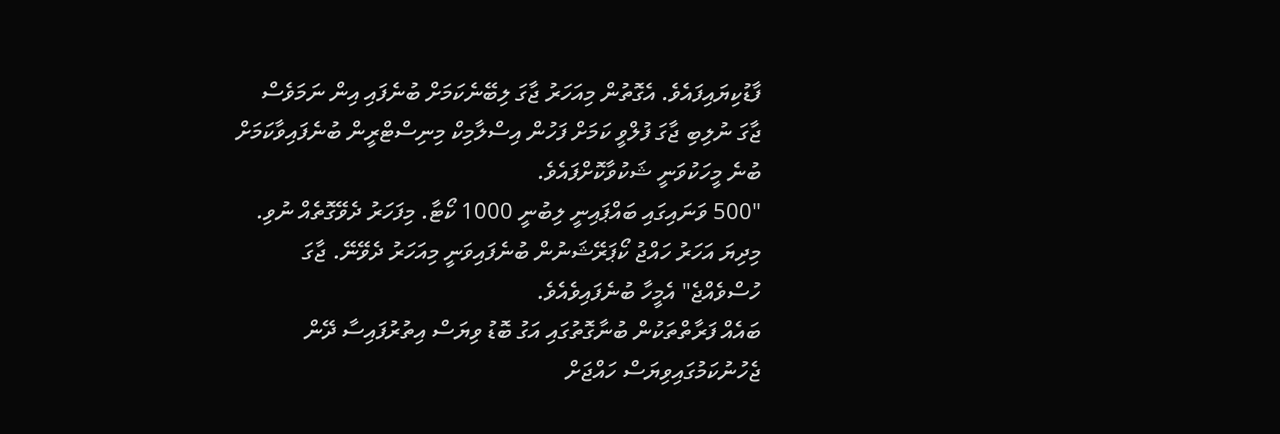ފާޑުކިޔައިފައެވެ. އެގޮތުން މިއަހަރު ޖާގަ ލިބޭނެކަމަށް ބުނެފައި އިން ނަމަވެސް ޖާގަ ނުލިބި ޖާގަ ފުލްވީ ކަމަށް ފަހުން އިސްލާމިކް މިނިސްޓްރީން ބުނެފައިވާކަމަށް ބުނެ މީހަކުވަނީ ޝަކުވާކޮށްފައެވެ.
"500 ވަނައިގައި ބައްޕައިނީ ލިބުނީ 1000 ކޯޓާ. މިފަހަރު ދެވޭގޮތެއް ނުވި. މިދިޔަ އަހަރު ހައްޖު ކޯޕަރޭޝަނުން ބުނެފައިވަނީ މިއަހަރު ދެވޭނޭ. ޖާގަ ހުސްވެއްޖެ" އެމީހާ ބުނެފައިވެއެވެ.
ބައެއް ފަރާތްތަކުން ބުނާގޮތުގައި އަގު ބޮޑު ވިޔަސް އިތުރުފައިސާ ދޭން ޖެހުނުކަމުގައިވިޔަސް ހައްޖަށް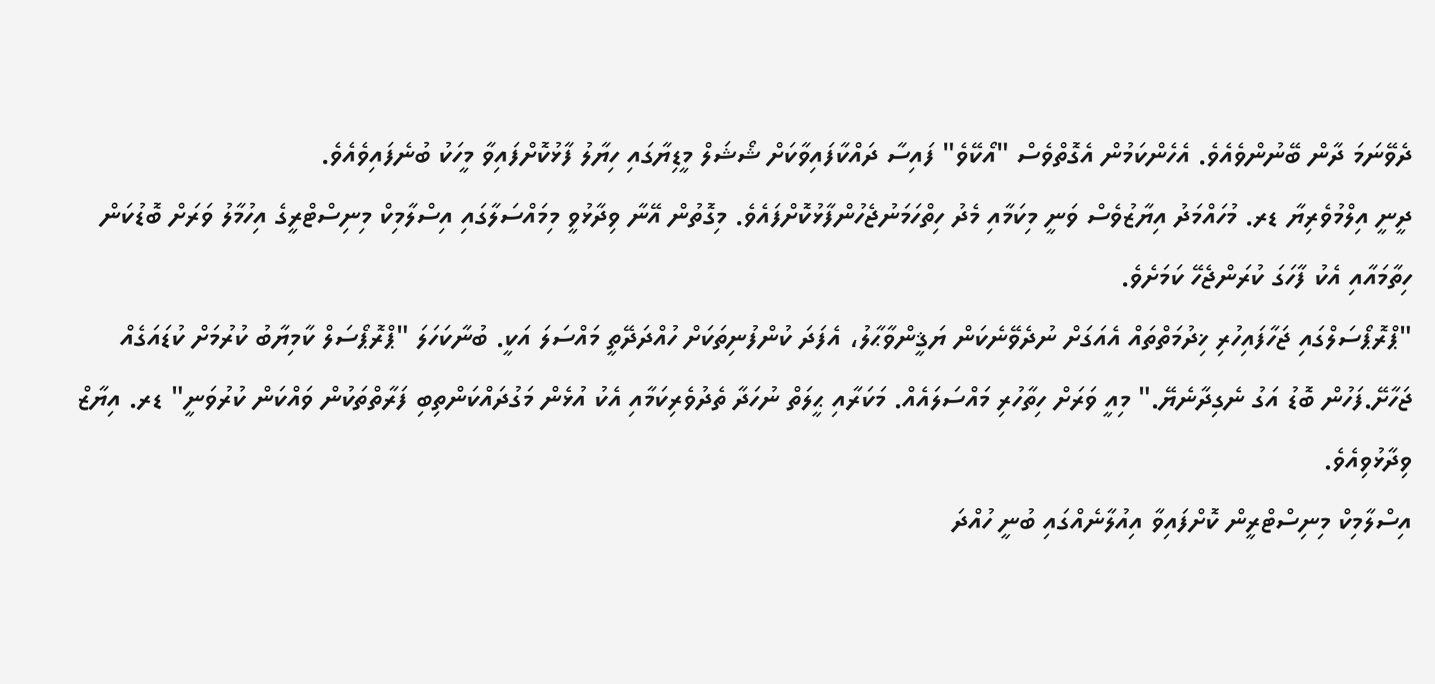ދެވޭނަމަ ދާން ބޭނުންވެއެވެ. އެހެންކަމުން އެގޮތްވެސް "އޯކޭވެ" ފައިސާ ދައްކާފައިވާކަށް ޝޯޝަލް މީޑިޔާގައި ހިޔާލު ފާޅުކޮށްފައިވާ މީހަކު ބުނެފައިވެއެވެ.
ދީނީ އިލްމުވެރިޔާ ޑރ. މުހައްމަދު އިޔާޒުވެސް ވަނީ މިކަމާއި މެދު ހިތްހަމަނުޖެހުންފާޅުކޮށްފައެވެ. މިގޮތުން އޭނާ ވިދާޅުވީ މިމައްސަލާގައި އިސްލާމިކް މިނިސްޓްރީގެ އިހުމާލު ވަރަށް ބޮޑުކަން ހިތާމައާއި އެކު ފާހަގަ ކުރަންޖެހޭ ކަމަށެވެ.
"ޕްރޮޕޯސަލްގައި ޖަހާފައިހުރި ޚިދުމަތްތައް އެއަގަށް ނުދެވޭނެކަން ޔަޤީންވާޙާލު، އެފަދަ ކުންފުނިތަކަށް ހުއްދަދޭތީ މައްސަލަ އަކީ. ބުނާކަހަލަ "ޕްރޮޕޯސަލް ކާމިޔާބު ކުރުމަށް ކުޑައަގެއް ޖަހާށޭ.ފަހުން ބޮޑު އަގު ނެގިދާނެޔޭ." މިއީ ވަރަށް ހިތާހުރި މައްސަލައެއް. މަކަރާއި ޙީލަތް ނުހަދާ ތެދުވެރިކަމާއި އެކު އުޅެން މަގުދައްކަންތިބި ފަރާތްތަކުން ވައްކަން ކުރުވަނީ" ޑރ. އިޔާޒް ވިދާޅުވިއެވެ.
އިސްލާމިކް މިނިސްޓްރީން ކޮށްފައިވާ އިއުލާނެއްގައި ބުނީ ހުއްދަ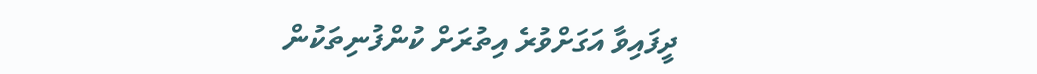ދީފައިވާ އަގަށްވުރެ އިތުރަށް ކުންފުނިތަކުން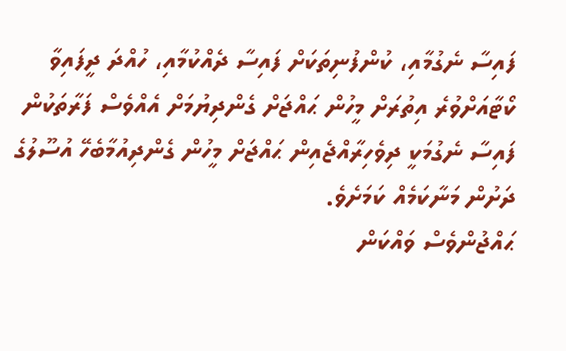ފައިސާ ނެގުމާއި، ކުންފުނިތަކަށް ފައިސާ ދެއްކުމާއި، ހުއްދަ ދީފައިވާ ކޯޓާއަށްވުރެ އިތުރަށް މީހުން ޙައްޖަށް ގެންދިޔުމަށް އެއްވެސް ފަރާތަކުން ފައިސާ ނެގުމަކީ ދިވެހިރާއްޖެއިން ޙައްޖަށް މީހުން ގެންދިއުމާބެހޭ އުސޫލުގެ ދަށުން މަނާކަމެއް ކަމަށެވެ.
ޙައްޖުންވެސް ވައްކަން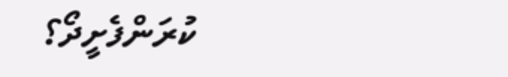ކުރަންފެށީދޯ؟